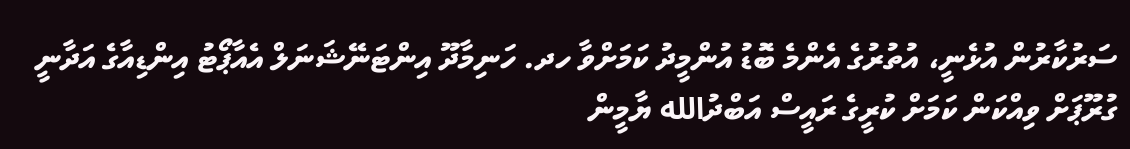ސަރުކާރުން އުޅެނީ، އުތުރުގެ އެންމެ ބޮޑު އުންމީދު ކަމަށްވާ ހދ. ހަނިމާދޫ އިންޓަނޭޝަނަލް އެއާޕޯޓު އިންޑިއާގެ އަދާނީ ގުރޫޕަށް ވިއްކަން ކަމަށް ކުރީގެ ރައީސް އަބްދުالله ޔާމީން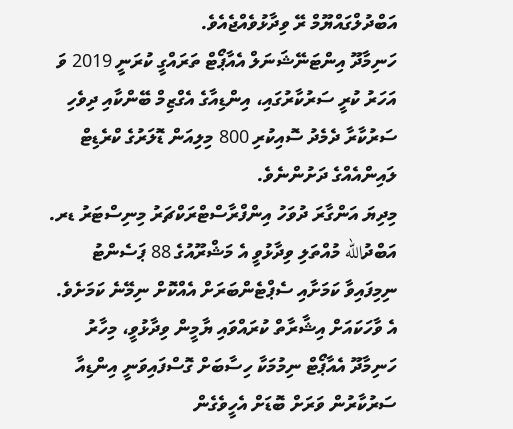އަބްދުލްގައްޔޫމް ރޭ ވިދާޅުވެއްޖެއެވެ.
ހަނިމާދޫ އިންޓަނޭޝަނަލް އެއާޕޯޓް ތަރައްގީ ކުރަނީ 2019 ވަ އަހަރު ކުރީ ސަރުކާރުގައި، އިންޑިއާގެ އެގްޒިމް ބޭންކާއި ދިވެހި ސަރުކާރާ ދެމެދު ސޮއިކުރި 800 މިލިއަން ޑޮލަރުގެ ކްރެޑިޓް ލައިންއެއްގެ ދަށުންނެވެ.
މިދިޔަ އަންގާރަ ދުވަހު އިންފްރާސްޓްރަކްޗަރު މިނިސްޓަރު ޑރ. އަބްދުالله މުއްތަލި ވިދާޅުވީ އެ މަޝްރޫއުގެ 88 ޕަސެންޓު ނިމިފައިވާ ކަމަށާއި ސެޕްޓެންބަރަށް އެއްކޮށް ނިމޭނެ ކަމަށެވެ.
އެ ވާހަކައަށް އިޝާރާތް ކުރައްވައި ޔާމީން ވިދާޅުވީ، މިހާރު ހަނިމާދޫ އެއާޕޯޓް ނިމުމަކާ ހިސާބަށް ގޮސްފައިވަނީ އިންޑިއާ ސަރުކާރުން ވަރަށް ބޮޑަށް އެހީވެގެން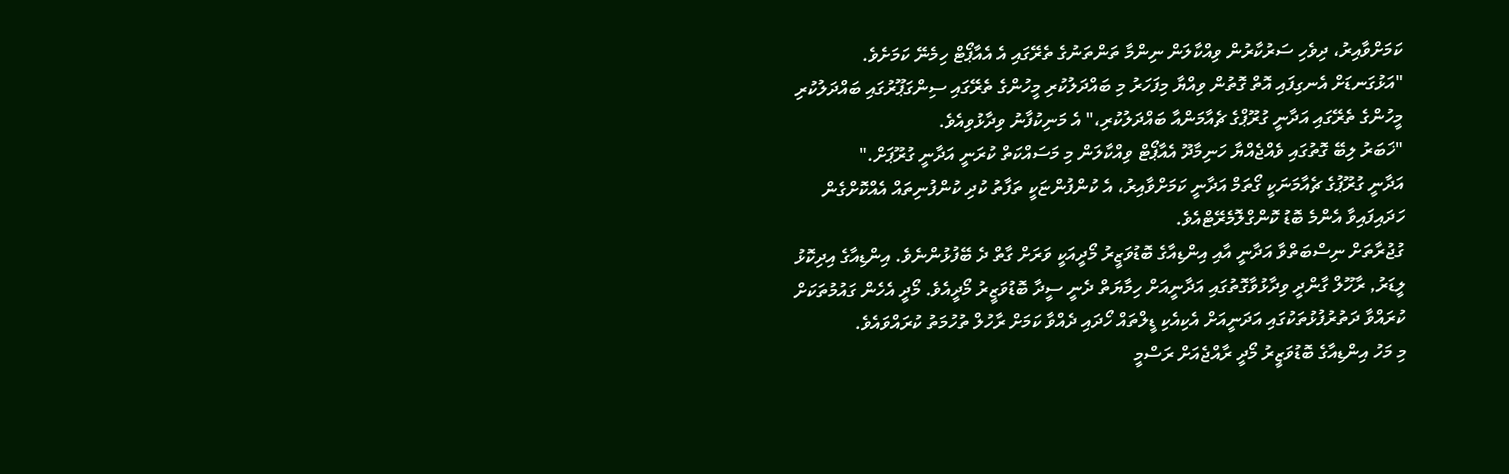ކަމަށްވާއިރު، ދިވެހި ސަރުކާރުން ވިއްކާލަން ނިންމާ ތަންތަނުގެ ތެރޭގައި އެ އެއާޕޯޓް ހިމެނޭ ކަމަށެވެ.
"އަޅުގަނޑަށް އެނގިފައި އޮތް ގޮތުން ވިއްޔާ މިފަހަރު މި ބައްދަލުކުރި މީހުންގެ ތެރޭގައި ސިންގަޕޫރުގައި ބައްދަލުކުރި މީހުންގެ ތެރޭގައި އަދާނީ ގުރޫޕްގެ ޗެއާމަންއާ ބައްދަލުކުރި،" އެ މަނިކުފާނު ވިދާޅުވިއެވެ.
"ޚަބަރު ލިބޭ ގޮތުގައި ވެއްޖެއްޔާ ހަނިމާދޫ އެއާޕޯޓް ވިއްކާލަން މި މަސައްކަތް ކުރަނީ އަދާނީ ގުރޫޕަށް."
އަދާނީ ގުރޫޕުގެ ޗެއާމަނަކީ ގޯތަމް އަދާނީ ކަމަށްވާއިރު، އެ ކުންފުންޏަކީ ތަފާތު ކުދި ކުންފުނިތައް އެއްކޮށްގެން ހަދައިފައިވާ އެންމެ ބޮޑު ކޮންގްލޮމެރޭޓްއެވެ.
ގުޖުރާތަށް ނިސްބަތްވާ އަދާނީ އާއި އިންޑިއާގެ ބޮޑުވަޒީރު މޯދީއަކީ ވަރަށް ގާތް ދެ ބޭފުޅުންނެވެ. އިންޑިއާގެ އިދިކޮޅު ލީޑަރު, ރާހޫލް ގާންދީ ވިދާޅުވާގޮތުގައި އަދާނީއަށް ހިމާޔަތް ދެނީ ސީދާ ބޮޑުވަޒީރު މޯދީއެވެ. މޯދީ އެހެން ގައުމުތަކަށް ކުރައްވާ ދަތުރުފުޅުތަކުގައި އަދަނީއަށް އެކިއެކި ޑީލްތައް ހޯދައި ދެއްވާ ކަމަށް ރާހުލް ތުހުމަތު ކުރައްވައެވެ.
މި މަހު އިންޑިއާގެ ބޮޑުވަޒީރު މޯދީ ރާއްޖެއަށް ރަސްމީ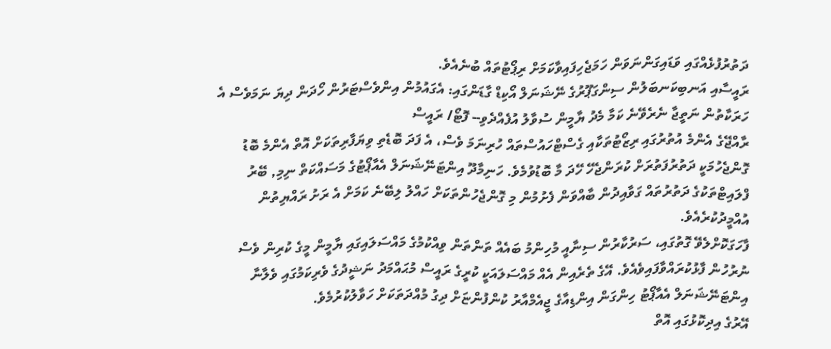ދަތުރުފުޅެއްގައި ވަޑައިގަންނަވަން ހަމަޖެހިފައިވާކަމަށް ރިޕޯޓުތައް ބުނެއެވެ.
ރައީސާއި އަނބިކަނބަލުން ސިންގަޕޫރުގެ ނޭޝަނަލް އޯކިޑް ގާޑަންގައި: އެގައުމުން އިންވެސްޓަރުން ހޯދަން ދިޔަ ނަމަވެސް އެ ހަރަކާތުން ނަތީޖާ ނެރެވޭނެ ކަމާ މެދު ޔާމީން ސުވާލު އުފެއްދެވި-- ފޮޓޯ/ ރައީސް
ރާއްޖޭގެ އެންމެ އުތުރުގައި ރިޒޯޓުތަކާއި ގެސްޓްހައުސްތައް ހުރިނަމަ ވެސް، އެ ފަދަ ބޮޑެތި ވިޔަފާރިތަކަށް އޮތް އެންމެ ބޮޑު ގޮންޖެހުމަކީ ދަތުރުފަތުރަށް ކުރަންޖެހޭ ހޭދަ މާ ބޮޑުވުމެވެ. ހަނިމާދޫ އިންޓަނޭޝަނަލް އެއާޕޯޓުގެ މަސައްކަތް ނިމި, ބޭރު ފްލައިޓްތަކުގެ ދަތުރުތައް ގަވާއިދުން ބާއްވަން ފެށުމުން މި ގޮންޖެހުންތަކަށް ހައްލު ލިބޭނެ ކަމަށް އެ ރަށު ރައްޔިތުން އުއްމީދުކުރެއެވެ.
ފާހަގަކޮށްލެވޭ ގޮތުގައި، ސަރުކާރުން ސިނާއީ މުހިންމު ބައެއް ތަންތަން ވިއްކުމުގެ މައްސަލައިގައި ޔާމީން މީގެ ކުރިން ވެސް ނުރުހުން ފާޅުކުރައްވާފައިވެއެވެ. އޭގެ ތެރެއިން އެއް މައްސަލައަކީ ކުރީގެ ރައީސް މުޙައްމަދު ނަޝީދުގެ ވެރިކަމުގައި ވެލާނާ އިންޓަނޭޝަނަލް އެއާޕޯޓު ހިންގަން އިންޑިއާގެ ޖީއެމްއާރު ކުންފުންޏަށް ދިގު މުއްދަތަކަށް ހަވާލުކުރުމެވެ.
އޭރުގެ އިދިކޮޅުގައި އޮތް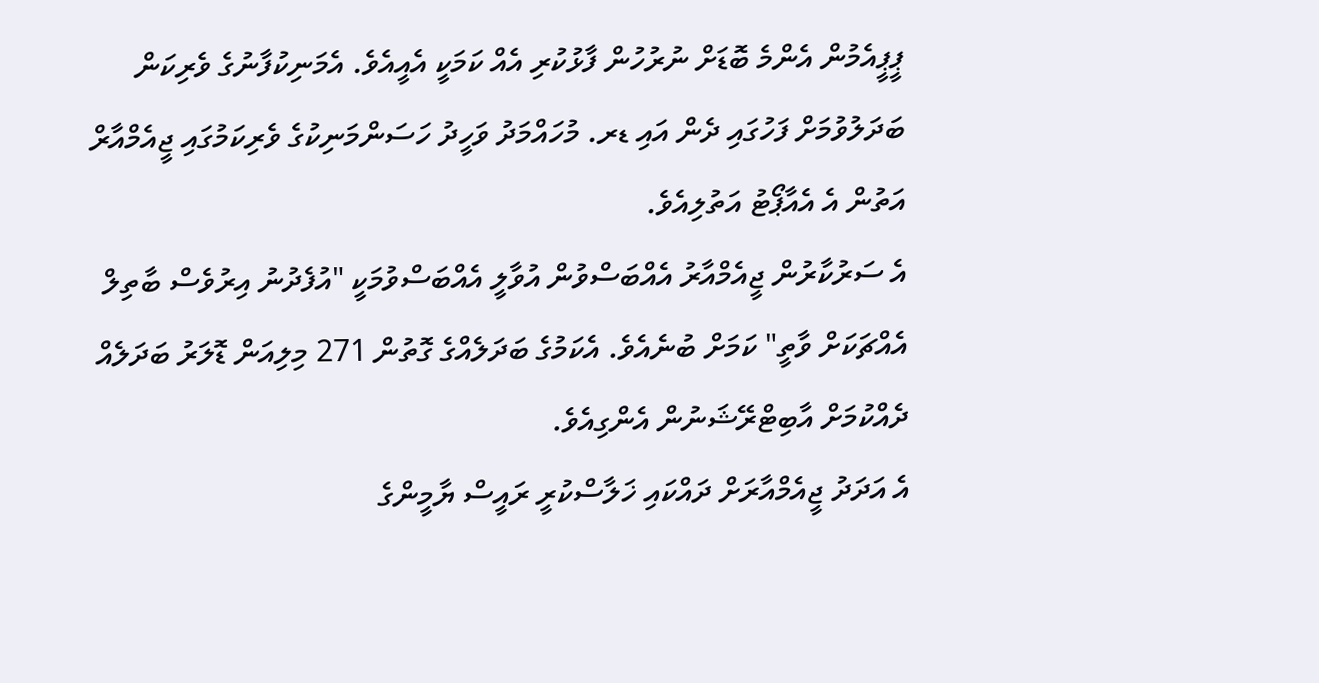ޕީޕީއެމުން އެންމެ ބޮޑަށް ނުރުހުން ފާޅުކުރި އެއް ކަމަކީ އެއީއެވެ. އެމަނިކުފާނުގެ ވެރިކަން ބަދަލުވުމަށް ފަހުގައި ދެން އައި ޑރ. މުހައްމަދު ވަހީދު ހަސަންމަނިކުގެ ވެރިކަމުގައި ޖީއެމްއާރް އަތުން އެ އެއާޕޯޓު އަތުލިއެވެ.
އެ ސަރުކާރުން ޖީއެމްއާރު އެއްބަސްވުން އުވާލީ އެއްބަސްވުމަކީ "އުފެދުނު އިރުވެސް ބާތިލް އެއްޗަކަށް ވާތީ" ކަމަށް ބުނެއެވެ. އެކަމުގެ ބަދަލެއްގެ ގޮތުން 271 މިލިއަން ޑޮލަރު ބަދަލެއް ދެއްކުމަށް އާބިޓްރޭޝަނުން އެންގިއެވެ.
އެ އަދަދު ޖީއެމްއާރަށް ދައްކައި ޚަލާސްކުރީ ރައީސް ޔާމީންގެ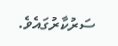ސަރުކާރުގައެވެ.